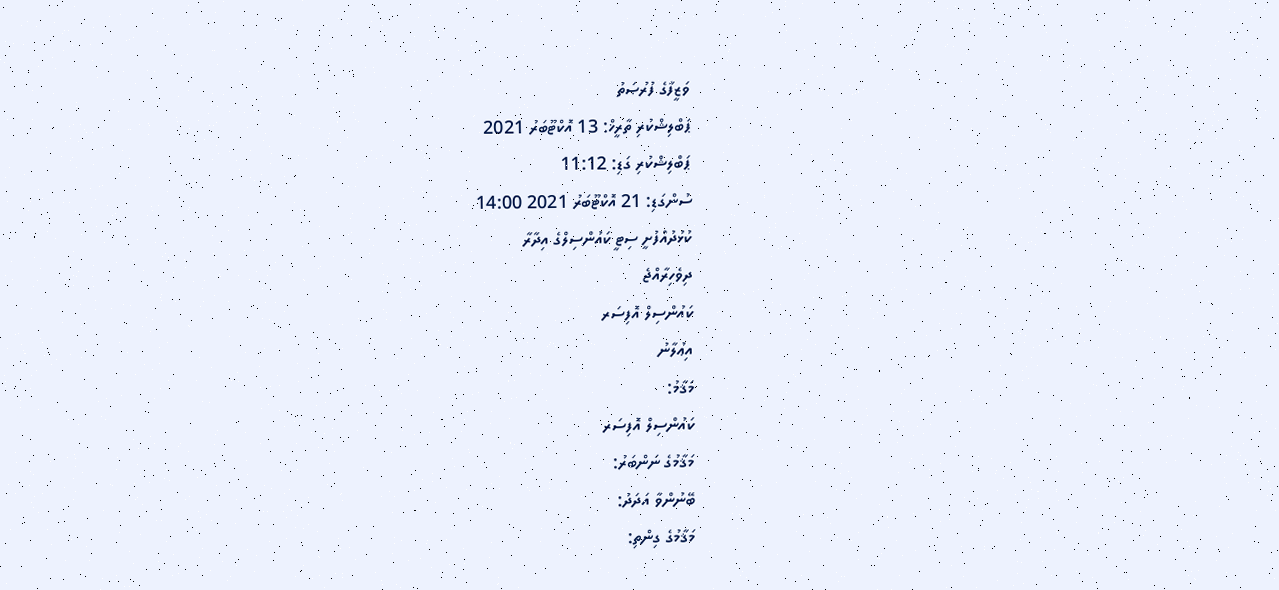ވަޒީފާގެ ފުރުޞަތު
ޕަބްލިޝްކުރި ތާރީޚް: 13 އޮކްޓޫބަރު 2021
ޕަބްލިޝްކުރި ގަޑި: 11:12
ސުންގަޑި: 21 އޮކްޓޫބަރު 2021 14:00
ކުޅުދުއްފުށީ ސިޓީ ކައުންސިލްގެ އިދާރާ
ދިވެހިރާއްޖެ
ކައުންސިލް އޮފިސަރ
އިޢުލާނު
މަޤާމު:
ކައުންސިލް އޮފިސަރ
މަޤާމުގެ ނަންބަރު:
ބޭނުންވާ އަދަދު:
މަޤާމުގެ ގިންތި: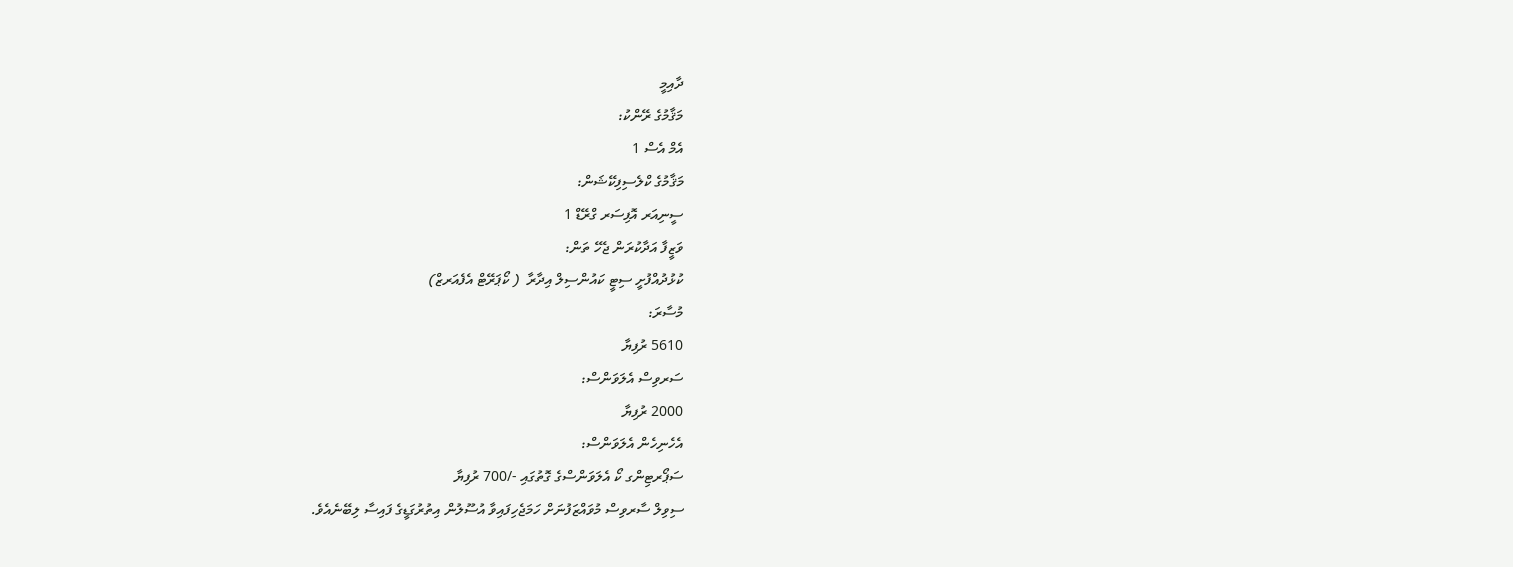ދާއިމީ
މަޤާމުގެ ރޭންކު:
އެމް އެސް 1
މަޤާމުގެ ކްލެސިފިކޭޝަން:
ސީނިއަރ އޮފިސަރ ގްރޭޑް 1
ވަޒީފާ އަދާކުރަން ޖެހޭ ތަން:
ކުޅުދުއްފުށީ ސިޓީ ކައުންސިލް އިދާރާ  ( ކޯޕަރޭޓް އެފެއަރޒް)
މުސާރަ:
5610 ރުފިޔާ
ސަރވިސް އެލަވަންސް:
2000 ރުފިޔާ
އެހެނިހެން އެލަވަންސް:
ސަޕޯރޓިންގ ކޯ އެލަވަންސްގެ ގޮތުގައި -/700 ރުފިޔާ
ސިވިލް ސާރވިސް މުވައްޒަފުނަށް ހަމަޖެހިފައިވާ އުސޫލުން އިތުރުގަޑީގެ ފައިސާ ލިބޭނެއެވެ.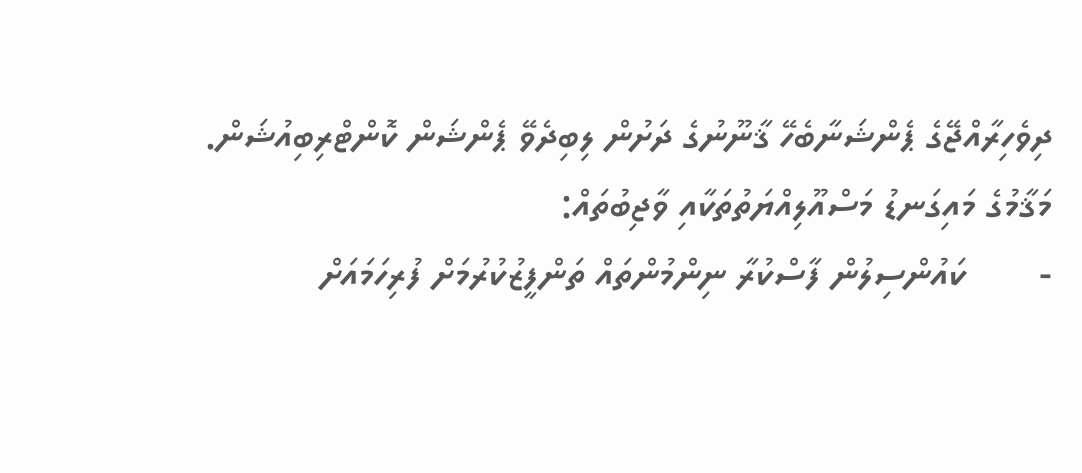ދިވެހިރާއްޖޭގެ ޕެންޝަނާބެހޭ ޤާނޫނުގެ ދަށުން ލިބިދެވޭ ޕެންޝަން ކޮންޓްރިބިއުޝަން.
މަޤާމުގެ މައިގަނޑު މަސްއޫލިއްޔަތުތަކާއި ވާޖިބުތައް:
-       ކައުންސިލުން ފާސްކުރާ ނިންމުންތައް ތަންފީޒުކުރުމަށް ފުރިހަމައަށް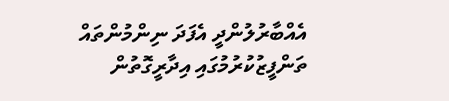އެއްބާރުލުންދީ އެފަދަ ނިންމުންތައް ތަންފީޒުކުރުމުގައި އިދާރީގޮތުން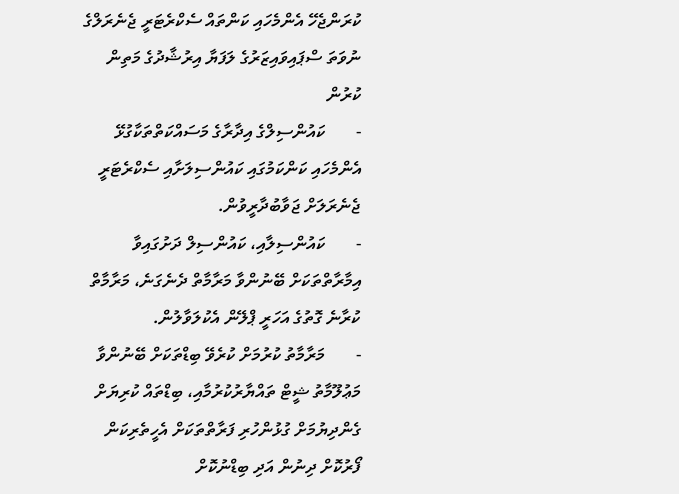ކުރަންޖެހޭ އެންމެހައި ކަންތައް ސެކްރެޓަރީ ޖެނެރަލްގެ ނުވަތަ ސްޕައިވައިޒަރުގެ ލަފަޔާ އިރުޝާދުގެ މަތިން ކުރުން
-       ކައުންސިލްގެ އިދާރާގެ މަސައްކަތްތަކާގުޅޭ އެންމެހައި ކަންކަމުގައި ކައުންސިލަށާއި ސެކްރެޓަރީ ޖެނެރަލަށް ޖަވާބުދާރީވުން.
-       ކައުންސިލާއި، ކައުންސިލް ދަށުގައިވާ އިމާރާތްތަކަށް ބޭނުންވާ މަރާމާތް ދެނެގަނެ، މަރާމާތް ކުރާނެ ގޮތުގެ އަހަރީ ޕްލޭން އެކުލަވާލުން.
-       މަރާމާތު ކުރުމަށް ކުރެވޭ ބިޑްތަކަށް ބޭނުންވާ މަޢުލޫމާތު ޝީޓް ތައްޔާރުކުރުމާއި، ބިޑްތައް ކުރިޔަށް ގެންދިޔުމަށް ގުޅުންހުރި ފަރާތްތަކަށް އެހީތެރިކަން ފޯރުކޮށް ދިނުން އަދި ބިޑްނުކޮށް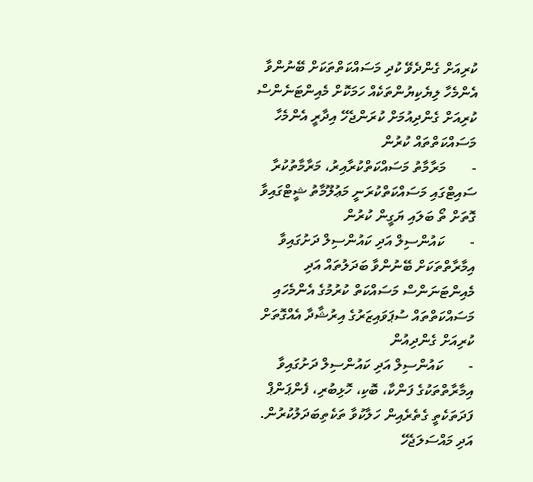ކުރިއަށް ގެންދެވޭ ކުދި މަސައްކަތްތަކަށް ބޭނުންވާ އެންމެހާ ލިޔެކިޔުންތަކެއް ހަމަކޮށް މެއިންޓަނެންސް ކުރިއަށް ގެންދިއުމަށް ކުރަންޖެހޭ އިދާރީ އެންމެހާ މަސައްކަތްތައް ކުރުން
-       މަރާމާތު މަސައްކަތްކުރާއިރު، މަރާމާތުކުރާ ސައިޓްގައި މަސައްކަތްކުރަނީ މަޢުލޫމާތު ޝީޓްގައިވާ ގޮތަށް ތޯ ބަލައި ޔަގީން ކުރުން
-       ކައުންސިލް އަދި ކައުންސިލް ދަށުގައިވާ އިމާރާތްތަކަށް ބޭނުންވާ ބަދަލުތައް އަދި މެއިންޓަނަންސް މަސައްކަތް ކުރުމުގެ އެންމެހައި މަސައްކަތްތައް ސުޕަވައިޒަރުގެ އިރުޝާދާ އެއްގޮތަށް ކުރިއަށް ގެންދިއުން
-       ކައުންސިލް އަދި ކައުންސިލް ދަށުގައިވާ އިމާރާތްތަކުގެ ފަންކާ، ބޮކި، ހޮޅިބުރި، ފެންޕަންޕް ފަދަތަކެތީ ގެތެރެއިން ހަލާކުވާ ތަކެތިބަދަލުކުރުން. އަދި މައްސަލަޖެހޭ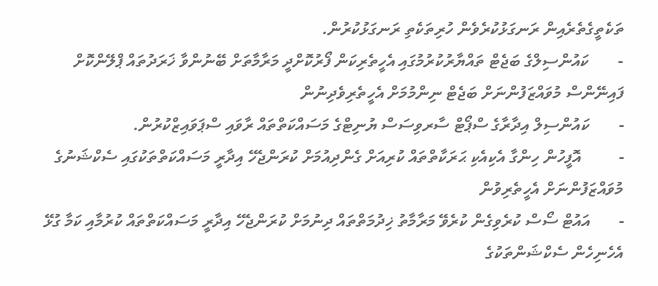ތަކެތީގެތެރެއިން ރަނގަޅުކުރެވެން ހުރިތަކެތި ރަނގަޅުކުރުން.
-       ކައުންސިލްގެ ބަޖެޓް ތައްޔާރުކުރުމުގައި އެހީތެރިކަން ފޯރުކޮށްދީ މަރާމާތަށް ބޭނުންވާ ޚަރަދުތައް ޕްލޭންކޮށް ފައިނޭންސް މުވައްޒަފުންނަށް ބަޖެޓް ނިންމުމަށް އެހީތެރިވެދިނުން
-       ކައުންސިލް އިދާރާގެ ސްޕޯޓް ސާރވިސަސް ޔުނިޓްގެ މަސައްކަތްތައް ރާވައި ސްޕަވައިޒްކުރުން.
-         އޮފީހުން ހިންގާ އެކިއެކި ޙަރަކާތްތައް ކުރިއަށް ގެންދިއުމަށް ކުރަންޖެހޭ އިދާރީ މަސައްކަތްތަކުގައި ސެކްޝަނުގެ މުވައްޒަފުންނަށް އެހީތެރިވުން
-       އައުޓް ސޯސް ކުރެވިގެން ކުރެވޭ މަރާމާތު ޚިދުމަތްތައް ދިނުމަށް ކުރަންޖެހޭ އިދާރީ މަސައްކަތްތައް ކުރުމާއި ކަމާ ގުޅޭ އެހެނިހެން ސެކްޝަންތަކުގެ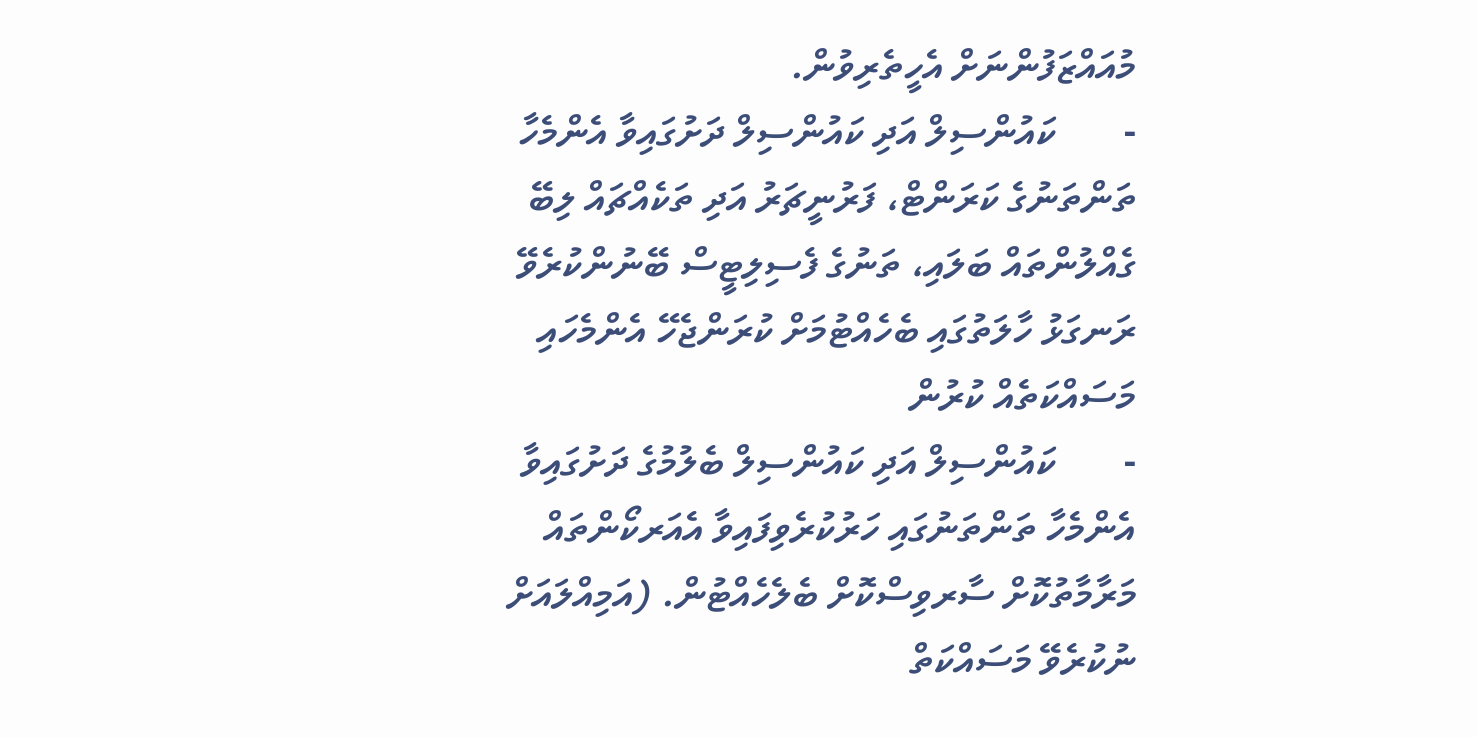މުއައްޒަފުންނަށް އެހީތެރިވުން.
-       ކައުންސިލް އަދި ކައުންސިލް ދަށުގައިވާ އެންމެހާ ތަންތަނުގެ ކަރަންޓް، ފަރުނީޗަރު އަދި ތަކެއްޗައް ލިބޭ ގެއްލުންތައް ބަލައި، ތަނުގެ ފެސިލިޓީސް ބޭނުންކުރެވޭ ރަނގަޅު ހާލަތުގައި ބެހެއްޓުމަށް ކުރަންޖެހޭ އެންމެހައި މަސައްކަތެއް ކުރުން
-       ކައުންސިލް އަދި ކައުންސިލް ބެލުމުގެ ދަށުގައިވާ އެންމެހާ ތަންތަނުގައި ހަރުކުރެވިފައިވާ އެއަރކޯންތައް މަރާމާތުކޮށް ސާރވިސްކޮށް ބެލެހެއްޓުން. (އަމިއްލައަށް ނުކުރެވޭ މަސައްކަތް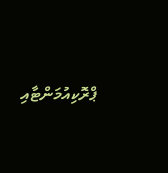ޕްރޮކިއުމަންޓާއި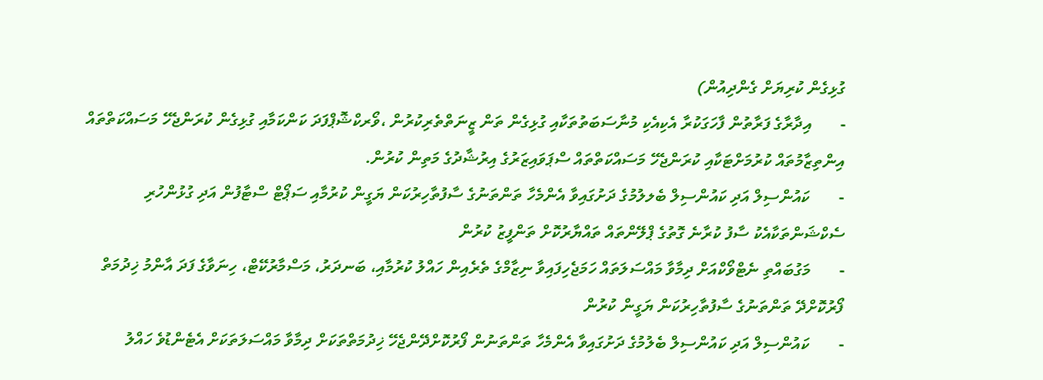ގުޅިގެން ކުރިޔަށް ގެންދިއުން)
-       އިދާރާގެ ފަރާތުން ފާހަގަކުރާ އެކިއެކި މުނާސަބަތުތަކާއި ގުޅިގެން ތަން ޒީނަތްތެރިކުރުން ،ވޯރކްޝޮޕްފަދަ ކަންކަމާއި ގުޅިގެން ކުރަންޖެހޭ މަސައްކަތްތައް އިންތިޒާމުތައް ކުރުމަށްޓަކާއި ކުރަންޖެހޭ މަސައްކަތްތައް ސްޕަވައިޒަރުގެ އިރުޝާދުގެ މަތިން ކުރުން.
-       ކައުންސިލް އަދި ކައުންސިލް ބެލލުމުގެ ދަށުގައިވާ އެންމެހާ ތަންތަނުގެ ސާފުތާހިރުކަން ޔަގީން ކުރުމާއި ސަޕޯޓް ސްޓާފުން އަދި ގުޅުންހުރި ސެކްޝަންތަކާއެކު ސާފު ކުރާނެ ގޮތުގެ ޕްލޭންތައް ތައްޔާރުކޮށް ތަންފީޒު ކުރުން
-       މަގުބައްތި ނެޓްވޯކްއަށް ދިމާވާ މައްސަލަތައް ހަމަޖެހިފައިވާ ނިޒާމްގެ ތެރެއިން ހައްލު ކުރުމާއި، ބަނދަރު، މަސްމާރުކޭޓް، ހިނަވާގެ ފަދަ އާންމު ޚިދުމަތް ފޯރުކޮށްދޭ ތަންތަނުގެ ސާފުތާހިރުކަން ޔަގީން ކުރުން
-       ކައުންސިލް އަދި ކައުންސިލް ބެލުމުގެ ދަށުގައިވާ އެންމެހާ ތަންތަނުން ފޯރުކޮށްދޭންޖެހޭ ޚިދުމަތްތަކަށް ދިމާވާ މައްސަލަތަކަށް އެޓެންޑުވެ ހައްލު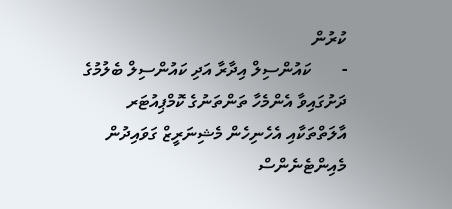ކުރުން
-       ކައުންސިލް އިދާރާ އަދި ކައުންސިލް ބެލުމުގެ ދަށުގައިވާ އެންމެހާ ތަންތަނުގެ ކޮމްޕިއުޓަރ އާލަތްތަކާއި އެހެނިހެން މެޝިނަރީޒް ގަވައިދުން މެއިންޓެނެންސް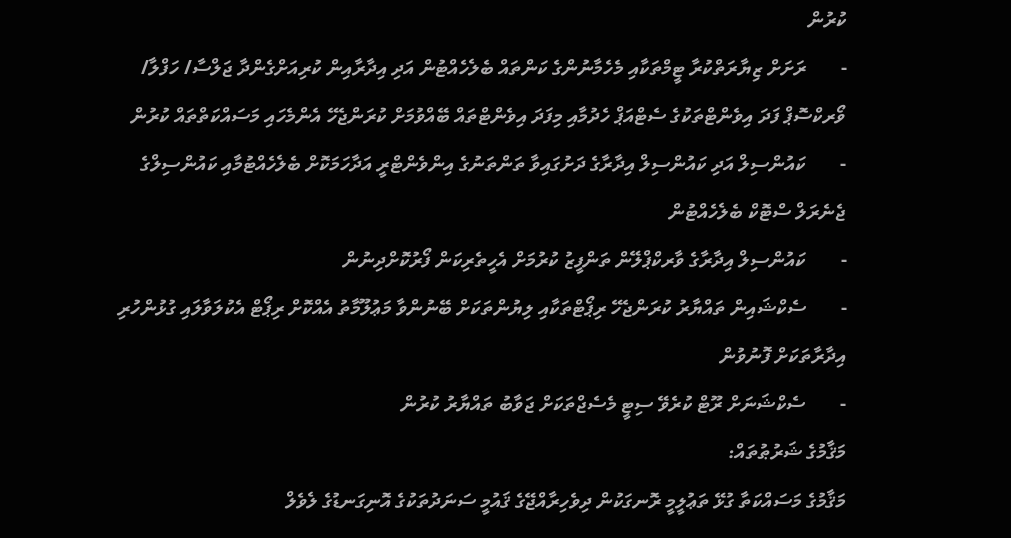ކުރުން
-       ރަށަށް ޒިޔާރަތްކުރާ ޓީމްތަކާއި މެހެމާނުންގެ ކަންތައް ބެލެހެއްޓުން އަދި އިދާރާއިން ކުރިއަށްގެންދާ ޖަލްސާ/ ހަފްލާ/ ވޯރކްސޮޕް ފަދަ އިވެންޓްތަކުގެ ސެޓްއަޕް ހެދުމާއި މިފަދަ އިވެންޓްތައް ބޭއްވުމަށް ކުރަންޖެހޭ އެންމެހައި މަސައްކަތްތައް ކުރުން
-       ކައުންސިލް އަދި ކައުންސިލް އިދާރާގެ ދަށުގައިވާ ތަންތަނުގެ އިންވެންޓްރީ އަދާހަމަކޮށް ބެލެހެއްޓުމާއި ކައުންސިލްގެ ޖެނެރަލް ސްޓޮކް ބެލެހެއްޓުން
-       ކައުންސިލް އިދާރާގެ ވާރކްޕްލޭން ތަންފީޒު ކުރުމަށް އެހީތެރިކަން ފޯރުކޮށްދިނުން
-       ސެކްޝައިން ތައްޔާރު ކުރަންޖެހޭ ރިޕޯޓްތަކާއި ލިޔުންތަކަށް ބޭނުންވާ މަޢުލޫމާތު އެއްކޮށް ރިޕޯޓް އެކުލަވާލައި ގުޅުންހުރި އިދާރާތަކަށް ފޮނުވުން
-       ސެކްޝަނަށް ރޫޓް ކުރެވޭ ސިޓީ މެސެޖްތަކަށް ޖަވާބު ތައްޔާރު ކުރުން
މަޤާމުގެ ޝަރުޠުތައް:
މަޤާމުގެ މަސައްކަތާ ގުޅޭ ތަޢުލީމީ ރޮނގަކުން ދިވެހިރާއްޖޭގެ ޤައުމީ ސަނަދުތަކުގެ އޮނިގަނޑުގެ ލެވެލް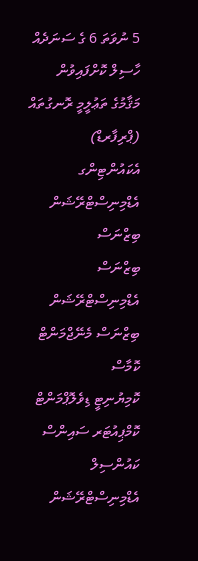5 ނުވަތަ 6 ގެ ސަނަދެއް ހާސިލް ކޮށްފައިވުން
މަޤާމުގެ ތަޢުލީމީ ރޮނގުތައް (ޕްރިފާރޑް)
އެކައުންޓިންގ
އެޑްމިނިސްޓްރޭޝަން
ބިޒްނަސް
ބިޒްނަސް އެޑްމިނިސްޓްރޭޝަން
ބިޒްނަސް މެނޭޖްމަންޓް
ކޮމާސް
ކޮމިޔުނިޓީ ޑިވެލޮޕްމަންޓް
ކޮމްޕިއުޓަރ ސައިންސް
ކައުންސިލް އެޑްމިނިސްޓްރޭޝަން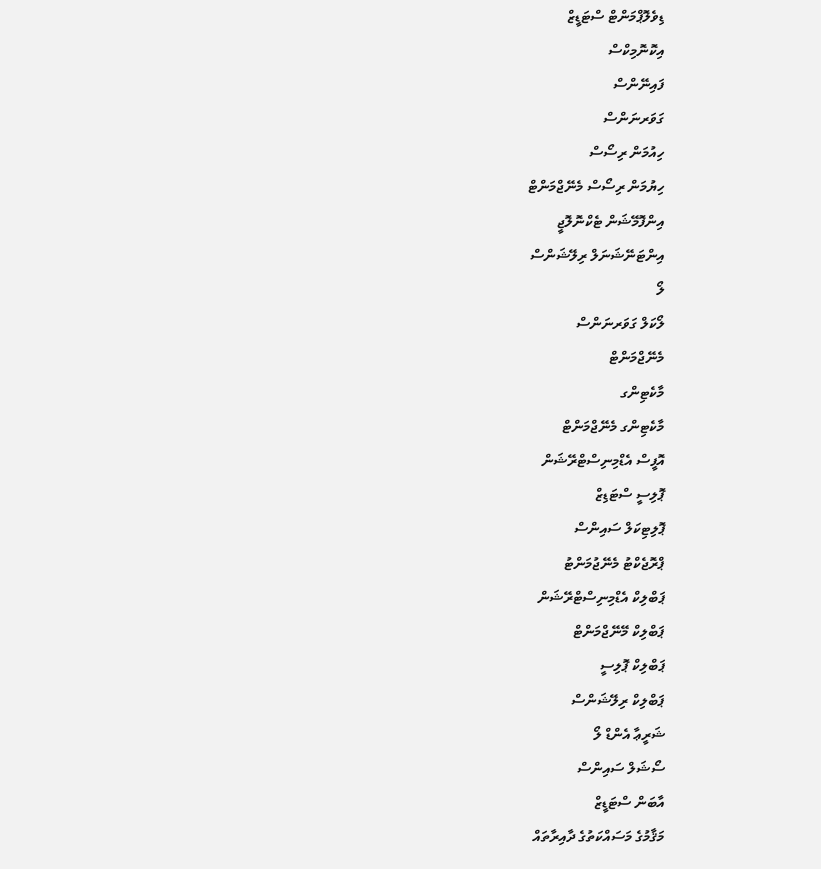ޑިވެލޮޕްމަންޓް ސްޓަޑީޒް
އިކޮނޮމިކްސް
ފައިނޭންސް
ގަވަރނަންސް
ހިއުމަން ރިސޯސް
ހިޔުމަން ރިސޯސް މެނޭޖްމަންޓް
އިންފޮމޭޝަން ޓެކްނޮލޮޖީ
އިންޓަނޭޝަނަލް ރިލޭޝަންސް
ލޯ
ލޯކަލް ގަވަރނަންސް
މެނޭޖްމަންޓް
މާކެޓިންގ
މާކެޓިންގ މެނޭޖްމަންޓް
އޮފީސް އެޑްމިނިސްޓްރޭޝަން
ޕޮލިސީ ސްޓަޑިޒް
ޕޮލިޓިކަލް ސައިންސް
ޕްރޮޖެކްޓު މެނޭޖުމަންޓު
ޕަބްލިކް އެޑްމިނިސްޓްރޭޝަން
ޕަބްލިކް މޭނޭޖްމަންޓް
ޕަބްލިކް ޕޮލިސީ
ޕަބްލިކް ރިލޭޝަންސް
ޝަރީޢާ އެންޑް ލޯ
ސޯޝަލް ސައިންސް
އާބަން ސްޓަޑީޒް
މަޤާމުގެ މަސައްކަތުގެ ދާއިރާތައް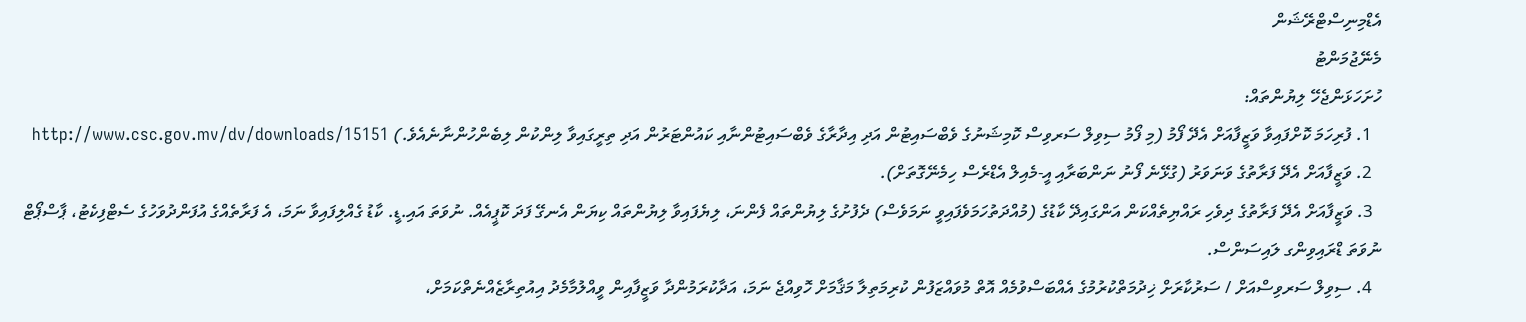އެޑްމިނިސްޓްރޭޝަން
މެނޭޖުމަންޓު
ހުށަހަޅަންޖެހޭ ލިޔުންތައް:
  1. ފުރިހަމަ ކޮށްފައިވާ ވަޒީފާއަށް އެދޭ ފޯމު (މި ފޯމު ސިވިލް ސަރވިސް ކޮމިޝަނުގެ ވެބްސައިޓުން އަދި އިދާރާގެ ވެބްސައިޓުންނާއި ކައުންޓަރުން އަދި ތިރީގައިވާ ލިންކުން ލިބެންހުންނާނެއެވެ.) http://www.csc.gov.mv/dv/downloads/15151
  2. ވަޒީފާއަށް އެދޭ ފަރާތުގެ ވަނަވަރު (ގުޅޭނެ ފޯނު ނަންބަރާއި އީ-މެއިލް އެޑްރެސް ހިމެނޭގޮތަށް).
  3. ވަޒީފާއަށް އެދޭ ފަރާތުގެ ދިވެހި ރައްޔިތެއްކަން އަންގައިދޭ ކާޑުގެ (މުއްދަތުހަމަވެފައިވީ ނަމަވެސް) ދެފުށުގެ ލިޔުންތައް ފެންނަ، ލިޔެފައިވާ ލިޔުންތައް ކިޔަން އެނގޭ ފަދަ ކޮޕީއެއް. ނުވަތަ އައި.ޑީ. ކާޑު ގެއްލިފައިވާ ނަމަ، އެ ފަރާތެއްގެ އުފަންދުވަހުގެ ސެޓްފިކެޓު، ޕާސްޕޯޓް ނުވަތަ ޑްރައިވިންގ ލައިސަންސް.
  4. ސިވިލް ސަރވިސްއަށް / ސަރުކާރަށް ޚިދުމަތްކުރުމުގެ އެއްބަސްވުމެއް އޮތް މުވައްޒަފުން ކުރިމަތިލާ މަޤާމަށް ހޮވިއްޖެ ނަމަ، އަދާކުރަމުންދާ ވަޒީފާއިން ވީއްލުމާމެދު އިއުތިރާޒެއްނެތްކަމަށް،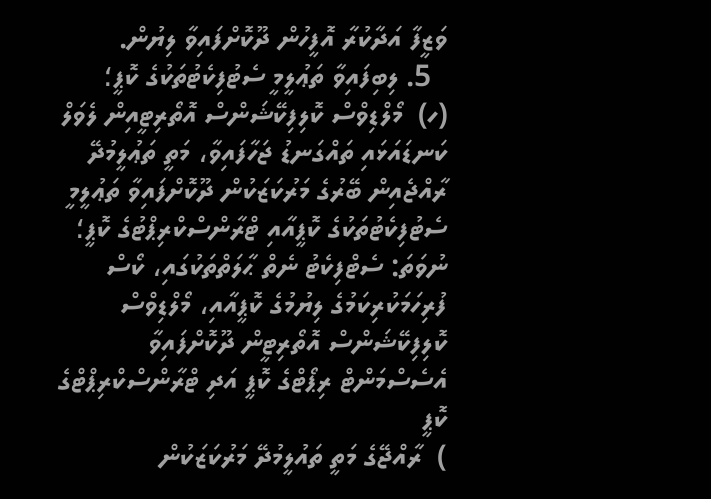ވަޒީފާ އަދާކުރާ އޮފީހުން ދޫކޮށްފައިވާ ލިޔުން.
  5. ލިބިފައިވާ ތަޢުލީމީ ސެޓުފިކެޓުތަކުގެ ކޮޕީ؛
(ހ)  މޯލްޑިވްސް ކޮލިފިކޭޝަންސް އޮތޯރިޓީއިން ލެވަލް ކަނޑައަޅައި ތައްގަނޑު ޖަހާފައިވާ، މަތީ ތަޢުލީމުދޭ ރާއްޖެއިން ބޭރުގެ މަރުކަޒަކުން ދޫކޮށްފައިވާ ތަޢުލީމީ ސެޓުފިކެޓުތަކުގެ ކޮޕީއާއި ޓްރާންސްކްރިޕްޓުގެ ކޮޕީ؛ ނުވަތަ: ސެޓްފިކެޓު ނެތް ޙާލަތްތަކުގައި، ކޯސް ފުރިހަމަކުރިކަމުގެ ލިޔުމުގެ ކޮޕީއާއި، މޯލްޑިވްސް ކޮލިފިކޭޝަންސް އޮތޯރިޓީން ދޫކޮށްފައިވާ އެސެސްމަންޓް ރިޕޯޓްގެ ކޮޕީ އަދި ޓްރާންސްކްރިޕްޓްގެ ކޮޕީ
)  ރާއްޖޭގެ މަތީ ތައުލީމުދޭ މަރުކަޒަކުން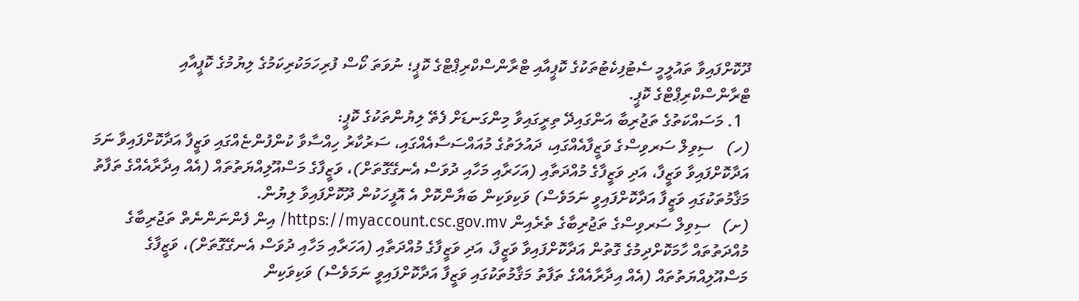ދޫކޮށްފައިވާ ތައުލީމީ ސެޓުފިކެޓުތަކުގެ ކޮޕީއާއި ޓްރާންސްކްރިޕްޓްގެ ކޮޕީ؛ ނުވަތަ ކޯސް ފުރިހަމަކުރިކަމުގެ ލިޔުމުގެ ކޮޕީއާއި ޓްރާންސްކްރިޕްޓްގެ ކޮޕީ.
  1. މަސައްކަތުގެ ތަޖުރިބާ އަންގައިދޭ ތިރީގައިވާ މިންގަނޑަށް ފެތޭ ލިޔުންތަކުގެ ކޮޕީ:
(ހ)   ސިވިލް ސަރވިސްގެ ވަޒީފާއެއްގައި، ދައުލަތުގެ މުއައްސަސާއެއްގައި، ސަރުކާރު ހިއްސާވާ ކުންފުންޏެއްގައި ވަޒީފާ އަދާކޮށްފައިވާ ނަމަ އަދާކޮށްފައިވާ ވަޒީފާ، އަދި ވަޒީފާގެ މުއްދަތާއި (އަހަރާއި މަހާއި ދުވަސް އެނގޭގޮތަށް)، ވަޒީފާގެ މަސްއޫލިއްޔަތުތައް (އެއް އިދާރާއެއްގެ ތަފާތު މަޤާމުތަކުގައި ވަޒީފާ އަދާކޮށްފައިވީ ނަމަވެސް) ވަކިވަކިން ބަޔާންކޮށް އެ އޮފީހަކުން ދޫކޮށްފައިވާ ލިޔުން.
(ށ)   ސިވިލް ސަރވިސްގެ ތަޖުރިބާގެ ތެރެއިން https://myaccount.csc.gov.mv/ އިން ފެންނަންނެތް ތަޖުރިބާގެ މުއްދަތުތައް ހާމަކޮށްދިމުގެ ގޮތުން އަދާކޮށްފައިވާ ވަޒީފާ، އަދި ވަޒީފާގެ މުއްދަތާއި (އަހަރާއި މަހާއި ދުވަސް އެނގޭގޮތަށް)، ވަޒީފާގެ މަސްއޫލިއްޔަތުތައް (އެއް އިދާރާއެއްގެ ތަފާތު މަޤާމުތަކުގައި ވަޒީފާ އަދާކޮށްފައިވީ ނަމަވެސް) ވަކިވަކިން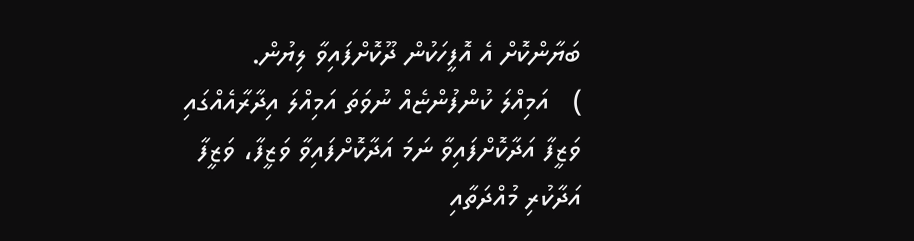ބަޔާންކޮށް އެ އޮފީހަކުން ދޫކޮށްފައިވާ ލިޔުން.
)   އަމިއްލަ ކުންފުންޏެއް ނުވަތަ އަމިއްލަ އިދާރާއެއްގައި ވަޒީފާ އަދާކޮށްފައިވާ ނަމަ އަދާކޮށްފައިވާ ވަޒީފާ، ވަޒީފާ އަދާކުރި މުއްދަތާއި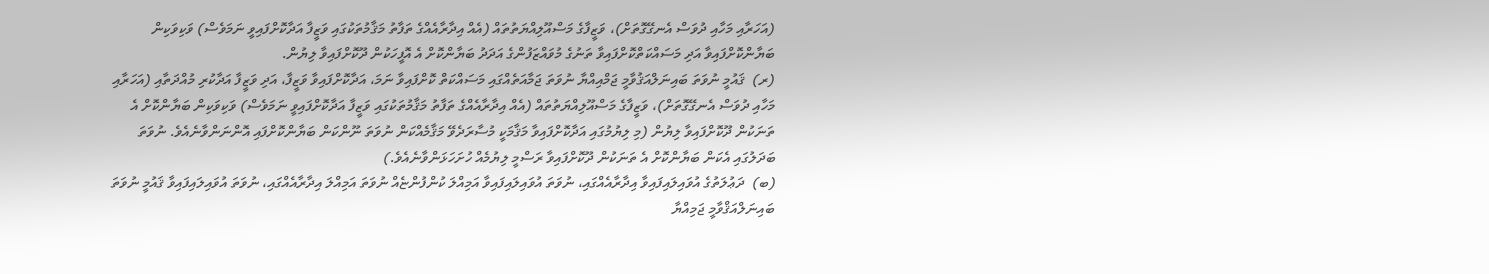(އަހަރާއި މަހާއި ދުވަސް އެނގޭގޮތަށް)، ވަޒީފާގެ މަސްއޫލިއްޔަތުތައް (އެއް އިދާރާއެއްގެ ތަފާތު މަޤާމުތަކުގައި ވަޒީފާ އަދާކޮށްފައިވީ ނަމަވެސް) ވަކިވަކިން ބަޔާންކޮށްފައިވާ އަދި މަސައްކަތްކޮށްފައިވާ ތަނުގެ މުވައްޒަފުންގެ އަދަދު ބަޔާންކޮށް އެ އޮފީހަކުން ދޫކޮށްފައިވާ ލިޔުން.
(ރ)  ޤައުމީ ނުވަތަ ބައިނަލްއަޤުވާމީ ޖަމްއިއްޔާ ނުވަތަ ޖަމާއަތެއްގައި މަސައްކަތް ކޮށްފައިވާ ނަމަ، އަދާކޮށްފައިވާ ވަޒީފާ، އަދި ވަޒީފާ އަދާކުރި މުއްދަތާއި (އަހަރާއި މަހާއި ދުވަސް އެނގޭގޮތަށް)، ވަޒީފާގެ މަސްއޫލިއްޔަތުތައް (އެއް އިދާރާއެއްގެ ތަފާތު މަޤާމުތަކުގައި ވަޒީފާ އަދާކޮށްފައިވީ ނަމަވެސް) ވަކިވަކިން ބަޔާންކޮށް އެ ތަނަކުން ދޫކޮށްފައިވާ ލިޔުން (މި ލިޔުމުގައި އަދާކޮށްފައިވާ މަޤާމަކީ މުސާރަދެވޭ މަޤާމެއްކަން ނުވަތަ ނޫންކަން ބަޔާންކޮށްފައި އޮންނަންވާނެއެވެ. ނުވަތަ ބަދަލުގައި އެކަން ބަޔާންކޮށް އެ ތަނަކުން ދޫކޮށްފައިވާ ރަސްމީ ލިޔުމެއް ހުށަހަޅަންވާނެއެވެ.)
(ބ)  ދަޢުލަތުގެ އުވައިލައިފައިވާ އިދާރާއެއްގައި، ނުވަތަ އުވައިލައިފައިވާ އަމިއްލަ ކުންފުންޏެއް ނުވަތަ އަމިއްލަ އިދާރާއެއްގައި، ނުވަތަ އުވައިލައިފައިވާ ޤައުމީ ނުވަތަ ބައިނަލްއަޤްވާމީ ޖަމިއްޔާ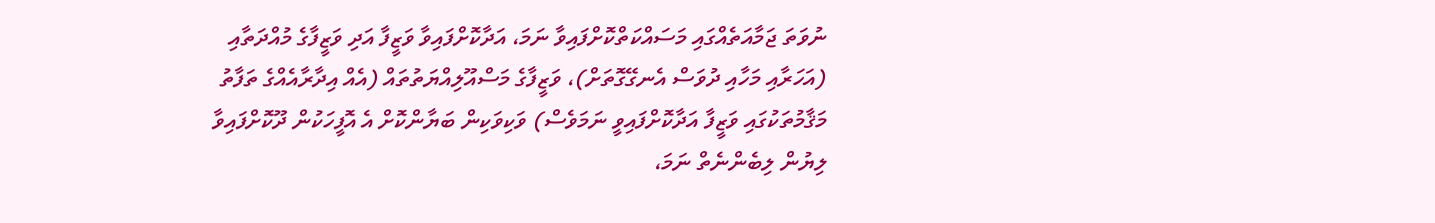ނުވަތަ ޖަމާއަތެއްގައި މަސައްކަތްކޮށްފައިވާ ނަމަ، އަދާކޮށްފައިވާ ވަޒީފާ އަދި ވަޒީފާގެ މުއްދަތާއި (އަހަރާއި މަހާއި ދުވަސް އެނގޭގޮތަށް)، ވަޒީފާގެ މަސްއޫލިއްޔަތުތައް (އެއް އިދާރާއެއްގެ ތަފާތު މަޤާމުތަކުގައި ވަޒީފާ އަދާކޮށްފައިވީ ނަމަވެސް) ވަކިވަކިން ބަޔާންކޮށް އެ އޮފީހަކުން ދޫކޮށްފައިވާ ލިޔުން ލިބެންނެތް ނަމަ،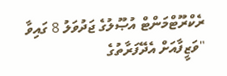ރެކްރޫޓްމަންޓް އުޞޫލުގެ ޖަދުވަލު 8 ގައިވާ "ވަޒީފާއަށް އެދޭފަރާތުގެ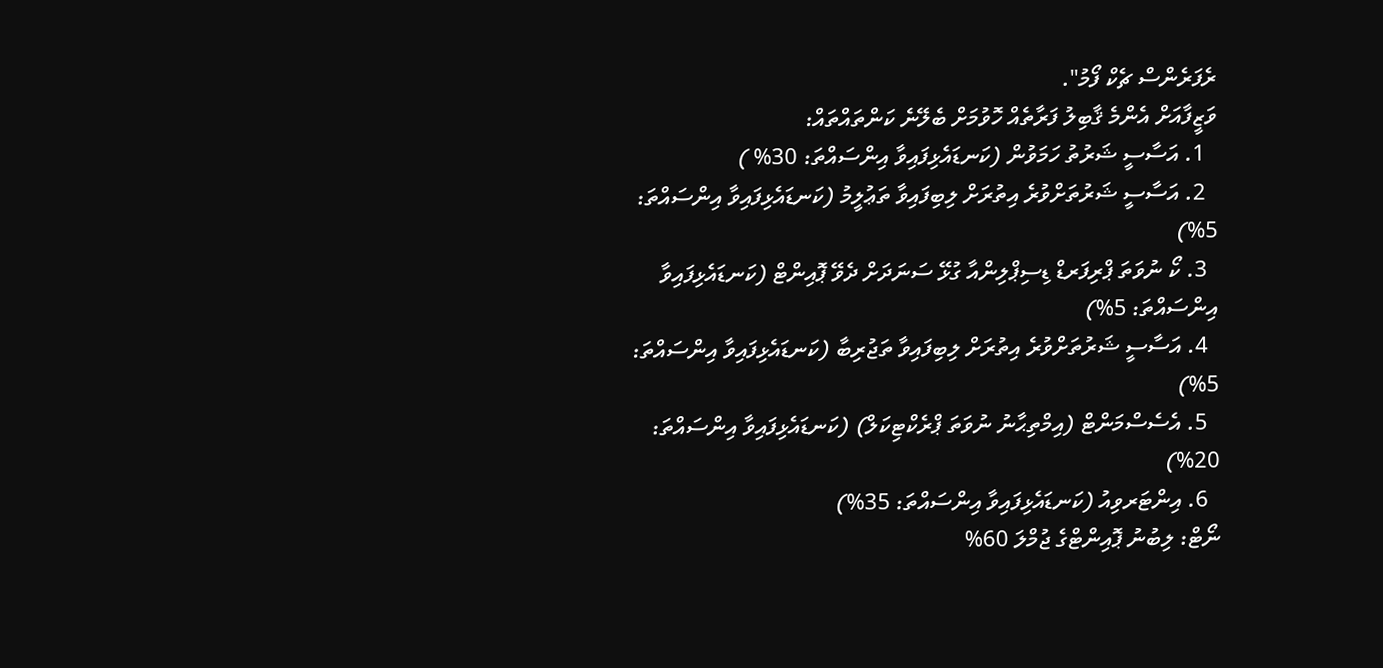ރެފަރެންސް ޗެކް ފޯމު".
ވަޒީފާއަށް އެންމެ ޤާބިލު ފަރާތެއް ހޮވުމަށް ބެލޭނެ ކަންތައްތައް:
  1. އަސާސީ ޝަރުތު ހަމަވުން (ކަނޑައެޅިފައިވާ އިންސައްތަ: 30% )
  2. އަސާސީ ޝަރުތަށްވުރެ އިތުރަށް ލިބިފައިވާ ތަޢުލީމު (ކަނޑައެޅިފައިވާ އިންސައްތަ: 5%)
  3. ކޯ ނުވަތަ ޕްރިފަރޑް ޑިސިޕްލިންއާ ގުޅޭ ސަނަދަށް ދެވޭ ޕޮއިންޓް (ކަނޑައެޅިފައިވާ އިންސައްތަ: 5%)
  4. އަސާސީ ޝަރުތަށްވުރެ އިތުރަށް ލިބިފައިވާ ތަޖުރިބާ (ކަނޑައެޅިފައިވާ އިންސައްތަ: 5%)
  5. އެސެސްމަންޓް (އިމްތިޙާނު ނުވަތަ ޕްރެކްޓިކަލް) (ކަނޑައެޅިފައިވާ އިންސައްތަ: 20%)
  6. އިންޓަރވިއު (ކަނޑައެޅިފައިވާ އިންސައްތަ: 35%)
ނޯޓް: ލިބުނު ޕޮއިންޓްގެ ޖުމްލަ 60%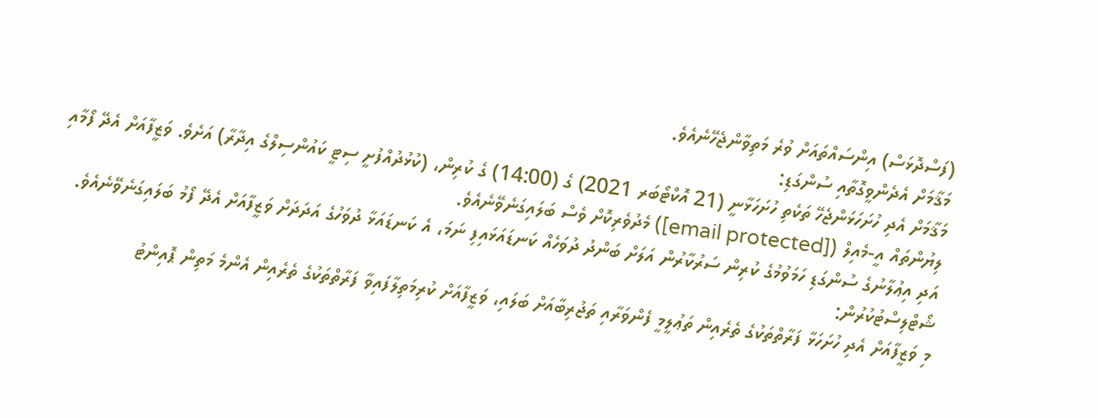(ފަސްދޮޅަސް) އިންސައްތައަށް ވުރެ މަތިވާންޖެހޭނެއެވެ.
މަޤާމަށް އެދެންވީގޮތާއި ސުންގަޑި:
މަޤާމަށް އެދި ހުށަހަޅަންޖެހޭ ތަކެތި ހުށަހަޅާނީ (21 އޮކްޓޯބަރ 2021) ގެ (14:00) ގެ ކުރިން، (ކުޅުދުއްފުށީ ސިޓީ ކައުންސިލްގެ އިދާރާ) އަށެވެ. ވަޒީފާއަށް އެދޭ ފޯމާއި ލިޔުންތައް އީ-މެއިލް ([email protected]) މެދުވެރިކޮށް ވެސް ބަލައިގަނެވޭނެއެވެ.
އަދި އިޢުލާނުގެ ސުންގަޑި ހަމަވުމުގެ ކުރިން ސަރުކާރުން އަލަށް ބަންދު ދުވަހެއް ކަނޑައަޅައިފި ނަމަ، އެ ކަނޑައަޅާ ދުވަހުގެ އަދަދަށް ވަޒީފާއަށް އެދޭ ފޯމު ބަލައިގަނެވޭނެއެވެ.
ޝޯޓްލިސްޓުކުރުން:
މި ވަޒީފާއަށް އެދި ހުށަހަޅާ ފަރާތްތަކުގެ ތެރެއިން ތަޢުލީމީ ފެންވަރާއި ތަޖުރިބާއަށް ބަލައި، ވަޒީފާއަށް ކުރިމަތިލާފައިވާ ފަރާތްތަކުގެ ތެރެއިން އެންމެ މަތިން ޕޮއިންޓު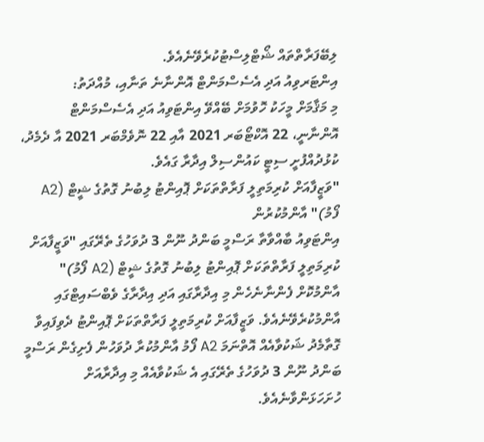ލިބޭފަރާތްތައް ޝޯޓްލިސްޓުކުރެވޭނެއެވެ.
އިންޓަރވިއު އަދި އެސެސްމަންޓް އޮންނާނެ ތަނާއި، މުއްދަތު:
މި މަޤާމަށް މީހަކު ހޮވުމަށް ބޭއްވޭ އިންޓަވިއު އަދި އެސެސްމަންޓް އޮންނާނީ، 22 އޮކްޓޯބަރ 2021 އާއި 22 ނޮވެމްބަރ 2021 އާ ދެމެދު، ކުޅުދުއްފުށީ ސިޓީ ކައުންސިލް އިދާރާ ގައެވެ.
"ވަޒީފާއަށް ކުރިމަތިލީ ފަރާތްތަކަށް ޕޮއިންޓު ލިބުނު ގޮތުގެ ޝީޓް (A2 ފޯމު)" އާންމުކުރުން
އިންޓަވިއު ބާއްވާތާ ރަސްމީ ބަންދު ނޫން 3 ދުވަހުގެ ތެރޭގައި "ވަޒީފާއަށް ކުރިމަތިލީ ފަރާތްތަކަށް ޕޮއިންޓު ލިބުނު ގޮތުގެ ޝީޓް (A2 ފޯމު)" އާންމުކޮށް ފެންނާނެހެން މި އިދާރާގައި އަދި އިދާރާގެ ވެބްސައިޓްގައި އާންމުކުރެވޭނެއެވެ. ވަޒީފާއަށް ކުރިމަތިލީ ފަރާތްތަކަށް ޕޮއިންޓު ދެވިފައިވާ ގޮތާމެދު ޝަކުވާއެއް އޮތްނަމަ A2 ފޯމު އާންމުކުރާ ދުވަހުން ފެށިގެން ރަސްމީ ބަންދު ނޫން 3 ދުވަހުގެ ތެރޭގައި އެ ޝަކުވާއެއް މި އިދާރާއަށް ހުށަހަޅަންވާނެއެވެ.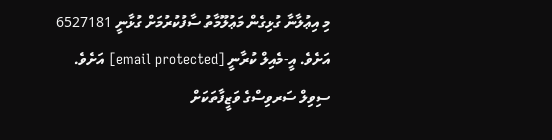މި އިޢުލާނާ ގުޅިގެން މަޢުލޫމާތު ސާފުކުރުމަށް ގުޅާނީ 6527181 އަށެވެ. އީ-މެއިލް ކުރާނީ [email protected] އަށެވެ. ސިވިލް ސަރވިސްގެ ވަޒީފާތަކަށް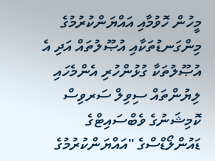މީހުން ހޮވުމާއި އައްޔަންކުރުމުގެ މިންގަނޑުތަކާއި އުޞޫލުތައް އަދި އެ އުޞޫލުތަކާ ގުޅުންހުރި އެންމެހައި ލިޔުންތައް ސިވިލް ސަރވިސް ކޮމިޝަނުގެ ވެބްސައިޓްގެ ޑައުންލޯޑްސްގެ "އައްޔަންކުރުމުގެ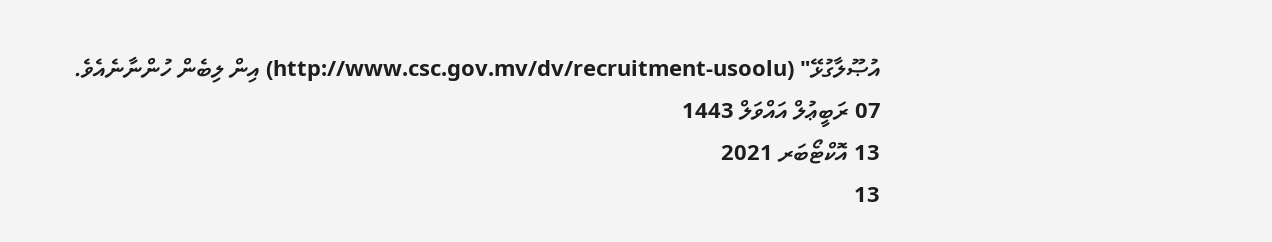އުޞޫލާގުޅޭ" (http://www.csc.gov.mv/dv/recruitment-usoolu) އިން ލިބެން ހުންނާނެއެވެ.
07 ރަބީޢުލް އައްވަލް 1443
13 އޮކްޓޯބަރ 2021
13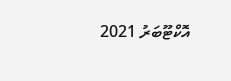އޮކްޓޫބަރު 2021